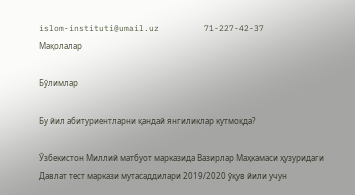islom-instituti@umail.uz         71-227-42-37
Мақолалар

Бўлимлар

Бу йил абитуриентларни қандай янгиликлар кутмоқда?

Ўзбекистон Миллий матбуот марказида Вазирлар Маҳкамаси ҳузуридаги Давлат тест маркази мутасаддилари 2019/2020 ўқув йили учун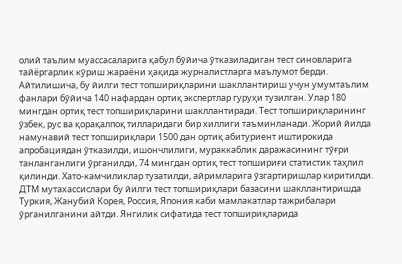олий таълим муассасаларига қабул бўйича ўтказиладиган тест синовларига тайёргарлик кўриш жараёни ҳақида журналистларга маълумот берди. Айтилишича, бу йилги тест топшириқларини шакллантириш учун умумтаълим фанлари бўйича 140 нафардан ортиқ экспертлар гуруҳи тузилган. Улар 180 мингдан ортиқ тест топшириқларини шакллантиради. Тест топшириқларининг ўзбек, рус ва қорақалпоқ тилларидаги бир хиллиги таъминланади. Жорий йилда намунавий тест топшириқлари 1500 дан ортиқ абитуриент иштирокида апробациядан ўтказилди, ишончлилиги, мураккаблик даражасининг тўғри танланганлиги ўрганилди, 74 мингдан ортиқ тест топшириғи статистик таҳлил қилинди. Хато-камчиликлар тузатилди, айримларига ўзгартиришлар киритилди. ДТМ мутахассислари бу йилги тест топшириқлари базасини шакллантиришда Туркия, Жанубий Корея, Россия, Япония каби мамлакатлар тажрибалари ўрганилганини айтди. Янгилик сифатида тест топшириқларида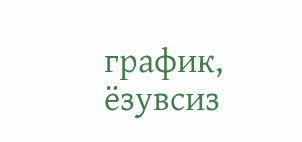график, ёзувсиз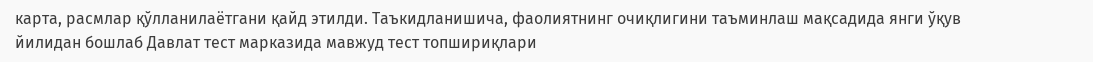карта, расмлар қўлланилаётгани қайд этилди. Таъкидланишича, фаолиятнинг очиқлигини таъминлаш мақсадида янги ўқув йилидан бошлаб Давлат тест марказида мавжуд тест топшириқлари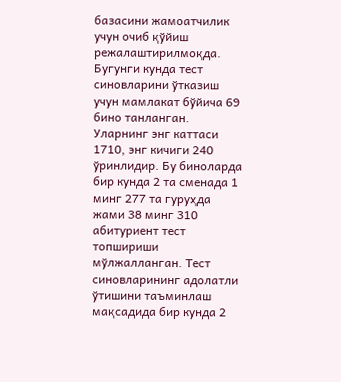базасини жамоатчилик учун очиб қўйиш режалаштирилмоқда. Бугунги кунда тест синовларини ўтказиш учун мамлакат бўйича 69 бино танланган. Уларнинг энг каттаси 1710, энг кичиги 240 ўринлидир. Бу биноларда бир кунда 2 та сменада 1 минг 277 та гуруҳда жами 38 минг 310 абитуриент тест топшириши мўлжалланган. Тест синовларининг адолатли ўтишини таъминлаш мақсадида бир кунда 2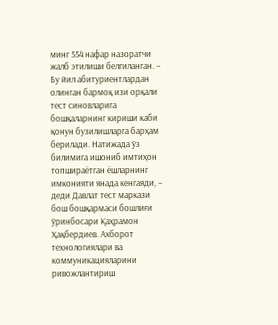минг 554 нафар назоратчи жалб этилиши белгиланган. – Бу йил абитуриентлардан олинган бармоқ изи орқали тест синовларига бошқаларнинг кириши каби қонун бузилишларга барҳам берилади. Натижада ўз билимига ишониб имтиҳон топшираётган ёшларнинг имконияти янада кенгаяди, – деди Давлат тест маркази бош бошқармаси бошлиғи ўринбосари Қаҳрамон Ҳақбердиев. Ахборот технологиялари ва коммуникацияларини ривожлантириш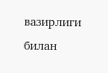вазирлиги билан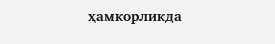ҳамкорликда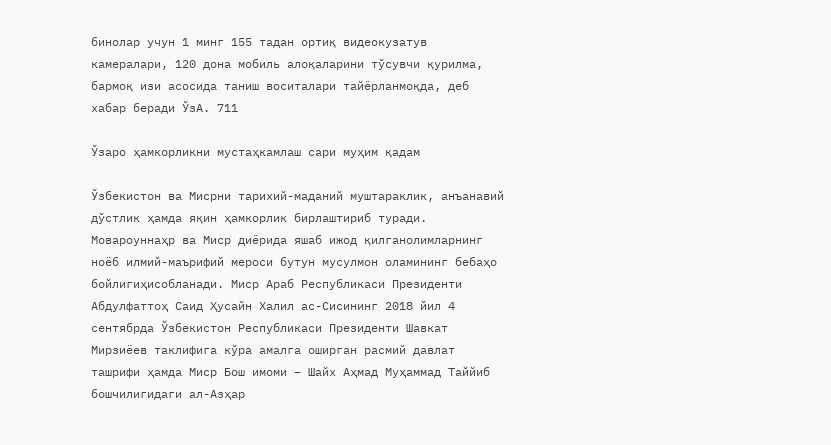бинолар учун 1 минг 155 тадан ортиқ видеокузатув камералари, 120 дона мобиль алоқаларини тўсувчи қурилма, бармоқ изи асосида таниш воситалари тайёрланмоқда, деб хабар беради ЎзА. 711

Ўзаро ҳамкорликни мустаҳкамлаш сари муҳим қадам

Ўзбекистон ва Мисрни тарихий-маданий муштараклик, анъанавий дўстлик ҳамда яқин ҳамкорлик бирлаштириб туради. Мовароуннаҳр ва Миср диёрида яшаб ижод қилганолимларнинг ноёб илмий-маърифий мероси бутун мусулмон оламининг бебаҳо бойлигиҳисобланади. Миср Араб Республикаси Президенти Абдулфаттоҳ Саид Ҳусайн Халил ас-Сисининг 2018 йил 4 сентябрда Ўзбекистон Республикаси Президенти Шавкат Мирзиёев таклифига кўра амалга оширган расмий давлат ташрифи ҳамда Миср Бош имоми – Шайх Аҳмад Муҳаммад Таййиб бошчилигидаги ал-Азҳар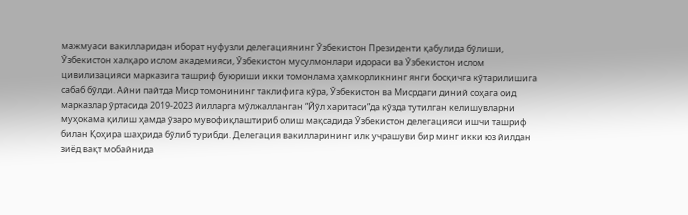мажмуаси вакилларидан иборат нуфузли делегациянинг Ўзбекистон Президенти қабулида бўлиши, Ўзбекистон халқаро ислом академияси, Ўзбекистон мусулмонлари идораси ва Ўзбекистон ислом цивилизацияси марказига ташриф буюриши икки томонлама ҳамкорликнинг янги босқичга кўтарилишига сабаб бўлди. Айни пайтда Миср томонининг таклифига кўра, Ўзбекистон ва Мисрдаги диний соҳага оид марказлар ўртасида 2019-2023 йилларга мўлжалланган “Йўл харитаси”да кўзда тутилган келишувларни муҳокама қилиш ҳамда ўзаро мувофиқлаштириб олиш мақсадида Ўзбекистон делегацияси ишчи ташриф билан Қоҳира шаҳрида бўлиб турибди. Делегация вакилларининг илк учрашуви бир минг икки юз йилдан зиёд вақт мобайнида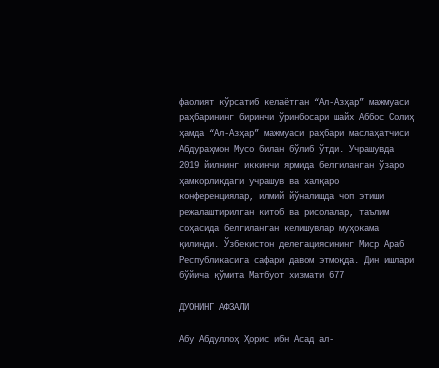фаолият кўрсатиб келаётган “Ал-Азҳар” мажмуаси раҳбарининг биринчи ўринбосари шайх Аббос Солиҳ ҳамда “Ал-Азҳар” мажмуаси раҳбари маслаҳатчиси Абдураҳмон Мусо билан бўлиб ўтди. Учрашувда 2019 йилнинг иккинчи ярмида белгиланган ўзаро ҳамкорликдаги учрашув ва халқаро конференциялар, илмий йўналишда чоп этиши режалаштирилган китоб ва рисолалар, таълим соҳасида белгиланган келишувлар муҳокама қилинди. Ўзбекистон делегациясининг Миср Араб Республикасига сафари давом этмоқда. Дин ишлари бўйича қўмита Матбуот хизмати 677

ДУОНИНГ АФЗАЛИ

Абу Абдуллоҳ Ҳорис ибн Асад ал-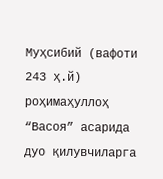Муҳсибий (вафоти 243 ҳ.й) роҳимаҳуллоҳ “Васоя” асарида дуо қилувчиларга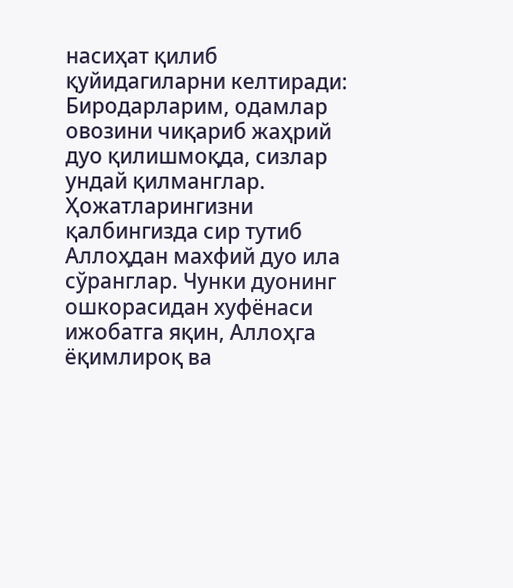насиҳат қилиб қуйидагиларни келтиради: Биродарларим, одамлар овозини чиқариб жаҳрий дуо қилишмоқда, сизлар ундай қилманглар. Ҳожатларингизни қалбингизда сир тутиб Аллоҳдан махфий дуо ила сўранглар. Чунки дуонинг ошкорасидан хуфёнаси ижобатга яқин, Аллоҳга ёқимлироқ ва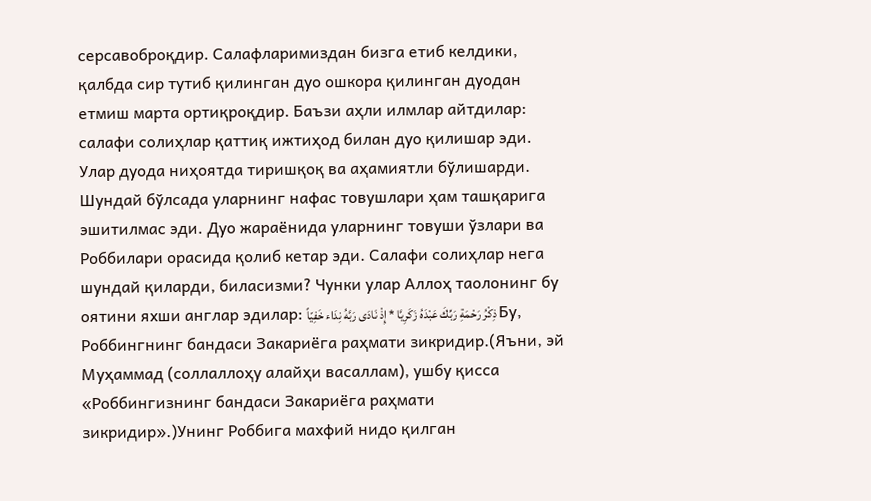серсавоброқдир. Салафларимиздан бизга етиб келдики, қалбда сир тутиб қилинган дуо ошкора қилинган дуодан етмиш марта ортиқроқдир. Баъзи аҳли илмлар айтдилар: салафи солиҳлар қаттиқ ижтиҳод билан дуо қилишар эди. Улар дуода ниҳоятда тиришқоқ ва аҳамиятли бўлишарди. Шундай бўлсада уларнинг нафас товушлари ҳам ташқарига эшитилмас эди. Дуо жараёнида уларнинг товуши ўзлари ва Роббилари орасида қолиб кетар эди. Салафи солиҳлар нега шундай қиларди, биласизми? Чунки улар Аллоҳ таолонинг бу оятини яхши англар эдилар: ذِكْرُ رَحْمَةِ رَبِّكَ عَبْدَهُ زَكَرِيَّا * إِذْ نَادَى رَبَّهُ نِدَاء خَفِيّاً Бу, Роббингнинг бандаси Закариёга раҳмати зикридир.(Яъни, эй Муҳаммад (соллаллоҳу алайҳи васаллам), ушбу қисса «Роббингизнинг бандаси Закариёга раҳмати зикридир».)Унинг Роббига махфий нидо қилган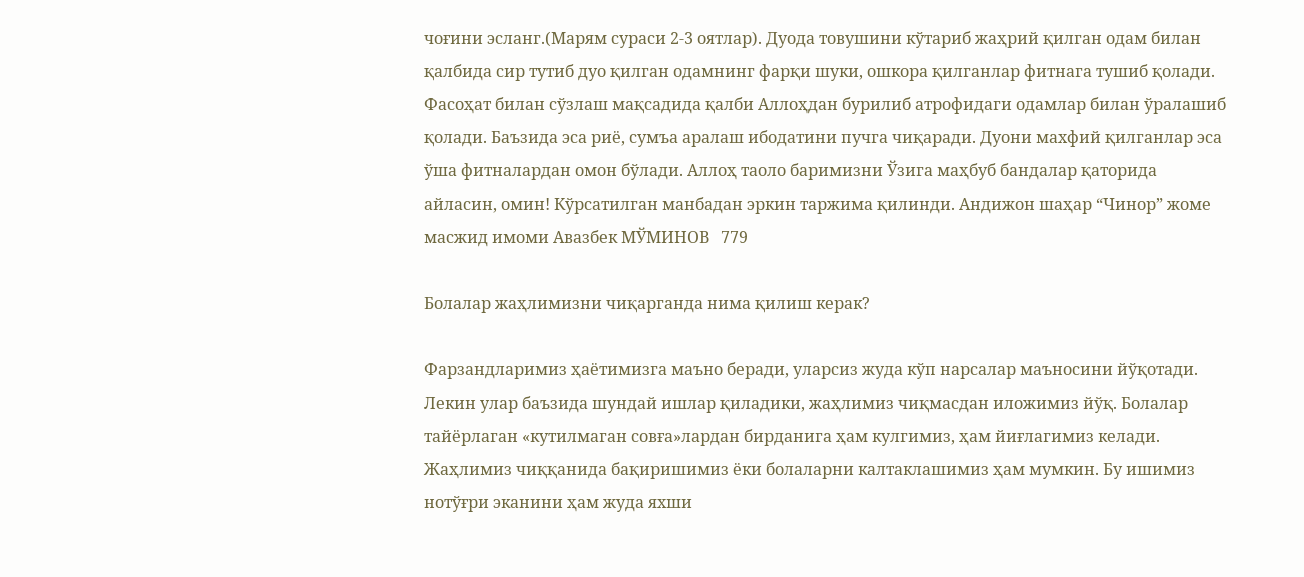чоғини эсланг.(Марям сураси 2-3 оятлар). Дуода товушини кўтариб жаҳрий қилган одам билан қалбида сир тутиб дуо қилган одамнинг фарқи шуки, ошкора қилганлар фитнага тушиб қолади. Фасоҳат билан сўзлаш мақсадида қалби Аллоҳдан бурилиб атрофидаги одамлар билан ўралашиб қолади. Баъзида эса риё, сумъа аралаш ибодатини пучга чиқаради. Дуони махфий қилганлар эса ўша фитналардан омон бўлади. Аллоҳ таоло баримизни Ўзига маҳбуб бандалар қаторида айласин, омин! Кўрсатилган манбадан эркин таржима қилинди. Андижон шаҳар “Чинор” жоме масжид имоми Авазбек МЎМИНОВ   779

Болалар жаҳлимизни чиқарганда нима қилиш керак?

Фарзандларимиз ҳаётимизга маъно беради, уларсиз жуда кўп нарсалар маъносини йўқотади. Лекин улар баъзида шундай ишлар қиладики, жаҳлимиз чиқмасдан иложимиз йўқ. Болалар тайёрлаган «кутилмаган совға»лардан бирданига ҳам кулгимиз, ҳам йиғлагимиз келади. Жаҳлимиз чиққанида бақиришимиз ёки болаларни калтаклашимиз ҳам мумкин. Бу ишимиз нотўғри эканини ҳам жуда яхши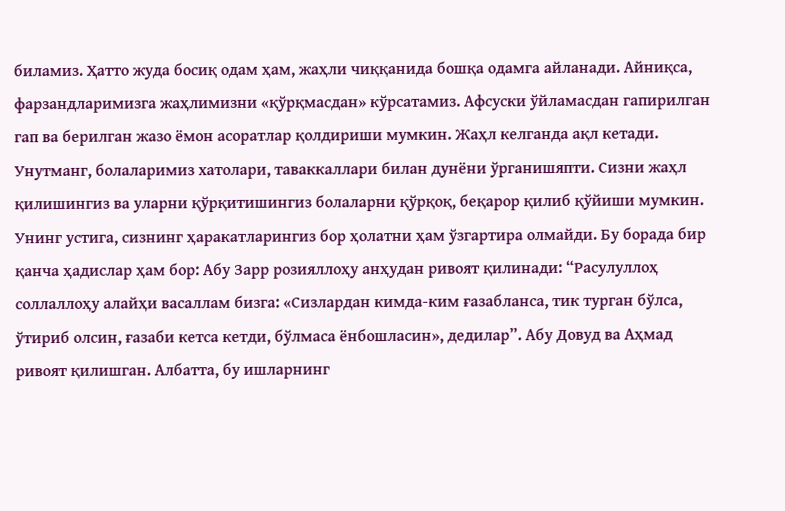биламиз. Ҳатто жуда босиқ одам ҳам, жаҳли чиққанида бошқа одамга айланади. Айниқса, фарзандларимизга жаҳлимизни «қўрқмасдан» кўрсатамиз. Афсуски ўйламасдан гапирилган гап ва берилган жазо ёмон асоратлар қолдириши мумкин. Жаҳл келганда ақл кетади. Унутманг, болаларимиз хатолари, таваккаллари билан дунёни ўрганишяпти. Сизни жаҳл қилишингиз ва уларни қўрқитишингиз болаларни қўрқоқ, беқарор қилиб қўйиши мумкин. Унинг устига, сизнинг ҳаракатларингиз бор ҳолатни ҳам ўзгартира олмайди. Бу борада бир қанча ҳадислар ҳам бор: Абу Зарр розияллоҳу анҳудан ривоят қилинади: “Расулуллоҳ соллаллоҳу алайҳи васаллам бизга: «Сизлардан кимда-ким ғазабланса, тик турган бўлса, ўтириб олсин, ғазаби кетса кетди, бўлмаса ёнбошласин», дедилар”. Абу Довуд ва Аҳмад ривоят қилишган. Албатта, бу ишларнинг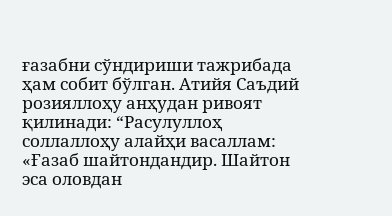ғазабни сўндириши тажрибада ҳам собит бўлган. Атийя Саъдий розияллоҳу анҳудан ривоят қилинади: “Расулуллоҳ соллаллоҳу алайҳи васаллам: «Ғазаб шайтондандир. Шайтон эса оловдан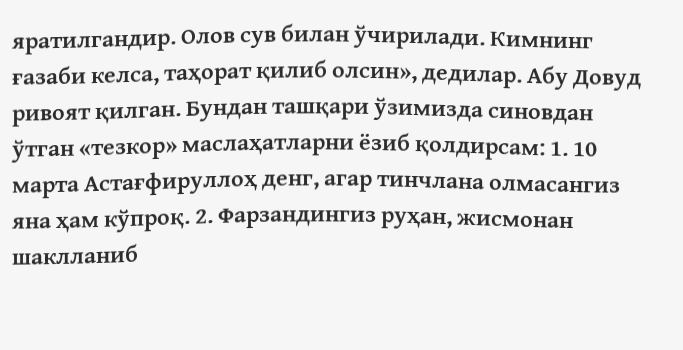яратилгандир. Олов сув билан ўчирилади. Кимнинг ғазаби келса, таҳорат қилиб олсин», дедилар. Абу Довуд ривоят қилган. Бундан ташқари ўзимизда синовдан ўтган «тезкор» маслаҳатларни ёзиб қолдирсам: 1. 10 марта Астағфируллоҳ денг, агар тинчлана олмасангиз яна ҳам кўпроқ. 2. Фарзандингиз руҳан, жисмонан шаклланиб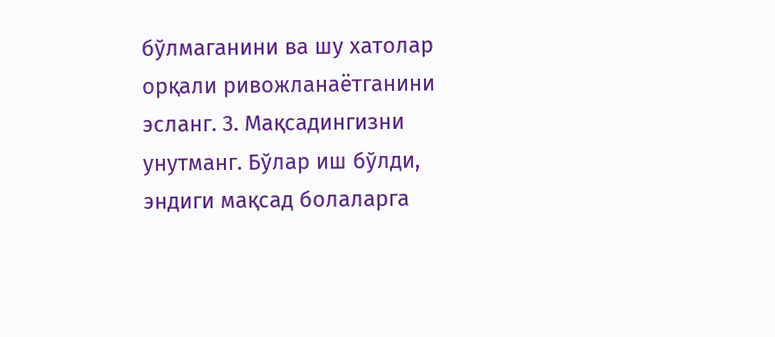бўлмаганини ва шу хатолар орқали ривожланаётганини эсланг. 3. Мақсадингизни унутманг. Бўлар иш бўлди, эндиги мақсад болаларга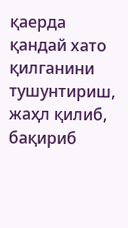қаерда қандай хато қилганини тушунтириш, жаҳл қилиб, бақириб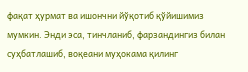фақат ҳурмат ва ишончни йўқотиб қўйишимиз мумкин. Энди эса, тинчланиб, фарзандингиз билан суҳбатлашиб, воқеани муҳокама қилинг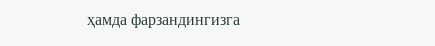ҳамда фарзандингизга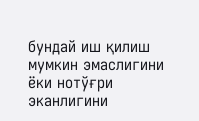бундай иш қилиш мумкин эмаслигини ёки нотўғри эканлигини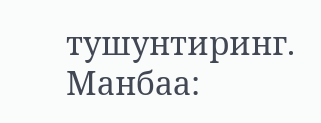тушунтиринг. Манбаа: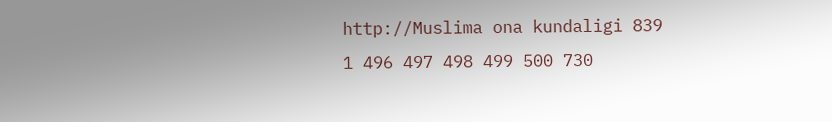http://Muslima ona kundaligi 839
1 496 497 498 499 500 730